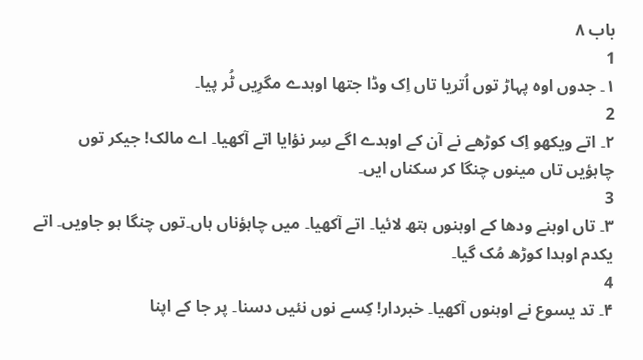باب ۸
1
۱۔ جدوں اوہ پہاڑ توں اُتریا تاں اِک وڈا جتھا اوہدے مگرِیں ٹُر پیا۔
2
۲۔ اتے ویکھو اِک کوڑھے نے آن کے اوہدے اگے سِر نؤایا اتے آکھیا۔ اے مالک! جیکر توں چاہؤیں تاں مینوں چنگا کر سکناں ایں۔
3
۳۔ تاں اوہنے ودھا کے اوہنوں ہتھ لائیا۔ اتے آکھیا۔ میں چاہؤناں ہاں۔توں چنگا ہو جاویں۔ اتے یکدم اوہدا کوڑھ مُک گیا۔
4
۴۔ تد یسوع نے اوہنوں آکھیا۔ خبردار! کِسے نوں نئیں دسنا۔ پر جا کے اپنا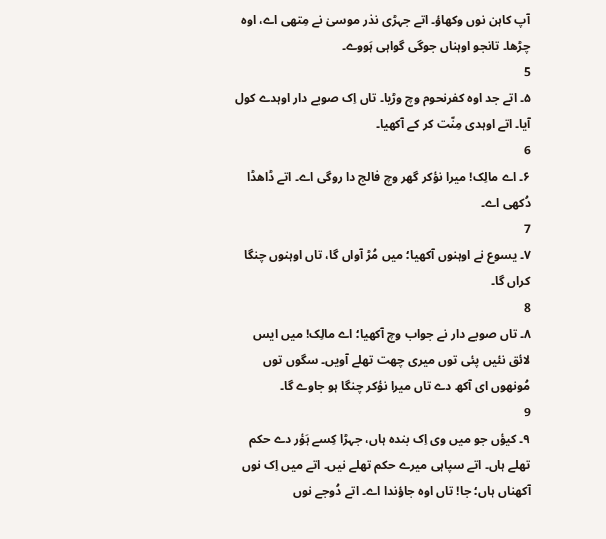آپ کاہن نوں وکھاؤ۔ اتے جہڑی نذر موسیٰ نے مِتھی اے، اوہ چڑھا۔ تانجو اوہناں جوگی گواہی ہَووے۔
5
۵۔ اتے جد اوہ کفرنحوم وچ وڑیا۔ تاں اِک صوبے دار اوہدے کول آیا۔ اتے اوہدی مِنّت کر کے آکھیا۔
6
۶۔ اے مالِک! میرا نؤکر گھر وچ فالج دا روگی اے۔ اتے ڈاھڈا دُکھی اے۔
7
۷۔ یسوع نے اوہنوں آکھیا؛ میں مُڑ آواں گا، تاں اوہنوں چنگا کراں گا۔
8
۸۔ تاں صوبے دار نے جواب وچ آکھیا؛ اے مالِک! میں ایس لائق نئیں پئی توں میری چھت تھلے آویں۔ سگوں توں مُونھوں ای آکھ دے تاں میرا نؤکر چنگا ہو جاوے گا۔
9
۹۔ کیؤں جو میں وی اِک بندہ ہاں، جہڑا کِسے ہَؤر دے حکم تھلے ہاں۔ اتے سپاہی میرے حکم تھلے نیں۔ اتے میں اِک نوں آکھناں ہاں؛ جا! تاں اوہ جاؤندا اے۔ اتے دُوجے نوں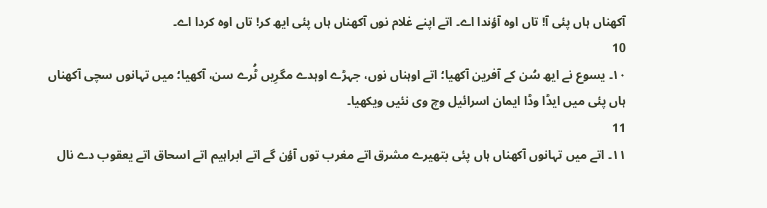آکھناں ہاں پئی آ! تاں اوہ آؤندا اے۔ اتے اپنے غلام نوں آکھناں ہاں پئی ایھ کر! تاں اوہ کردا اے۔
10
۱۰۔ یسوع نے ایھ سُن کے آفرین آکھیا؛ اتے اوہناں نوں، جہڑے اوہدے مگرِیں ٹُرے سن، آکھیا؛ میں تہانوں سچی آکھناں ہاں پئی میں ایڈا وڈا ایمان اسرائیل وچ وی نئیں ویکھیا۔
11
۱۱۔ اتے میں تہانوں آکھناں ہاں پئی بتھیرے مشرق اتے مغرب توں آؤن گے اتے ابراہیم اتے اسحاق اتے یعقوب دے نال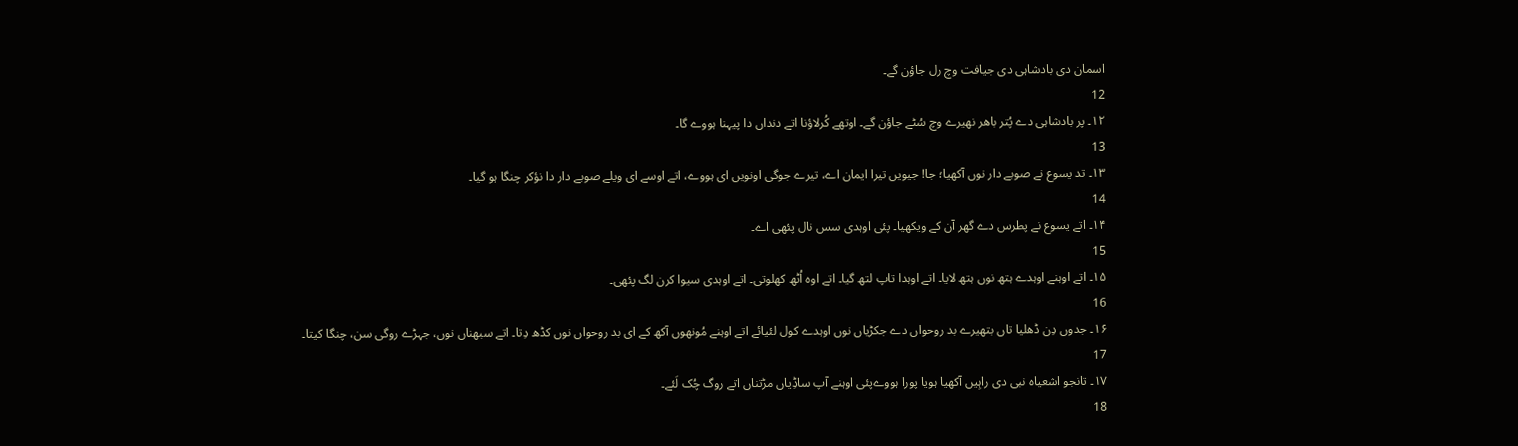اسمان دی بادشاہی دی جیافت وچ رل جاؤن گے۔
12
۱۲۔ پر بادشاہی دے پُتر باھر نھیرے وچ سُٹے جاؤن گے۔ اوتھے کُرلاؤنا اتے دنداں دا پیہنا ہووے گا۔
13
۱۳۔ تد یسوع نے صوبے دار نوں آکھیا؛ جا! جیویں تیرا ایمان اے، تیرے جوگی اونویں ای ہووے، اتے اوسے ای ویلے صوبے دار دا نؤکر چنگا ہو گیا۔
14
۱۴۔ اتے یسوع نے پطرس دے گھر آن کے ویکھیا۔ پئی اوہدی سس نال پئھی اے۔
15
۱۵۔ اتے اوہنے اوہدے ہتھ نوں ہتھ لایا۔ اتے اوہدا تاپ لتھ گیا۔ اتے اوہ اُٹھ کھلوتی۔ اتے اوہدی سیوا کرن لگ پئھی۔
16
۱۶۔ جدوں دِن ڈھلیا تاں بتھیرے بد روحواں دے جکڑیاں نوں اوہدے کول لئیائے اتے اوہنے مُونھوں آکھ کے ای بد روحواں نوں کڈھ دِتا۔ اتے سبھناں نوں، جہڑے روگی سن، چنگا کیتا۔
17
۱۷۔ تانجو اشعیاہ نبی دی راہِیں آکھیا ہویا پورا ہووےپئی اوہنے آپ ساڈِیاں مڑتناں اتے روگ چُک لَئے۔
18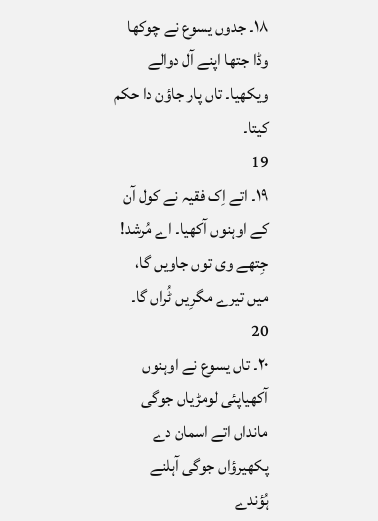۱۸۔ جدوں یسوع نے چوکھا وڈا جتھا اپنے آل دوالے ویکھیا۔ تاں پار جاؤن دا حکم کیتا۔
19
۱۹۔ اتے اِک فقیہ نے کول آن کے اوہنوں آکھیا۔ اے مُرشد! جِتھے وی توں جاویں گا، میں تیرے مگرِیں ٹُراں گا۔
20
۲۰۔ تاں یسوع نے اوہنوں آکھیاپئی لومڑیاں جوگی مانداں اتے اسمان دے پکھیرؤاں جوگی آہلنے ہُؤندے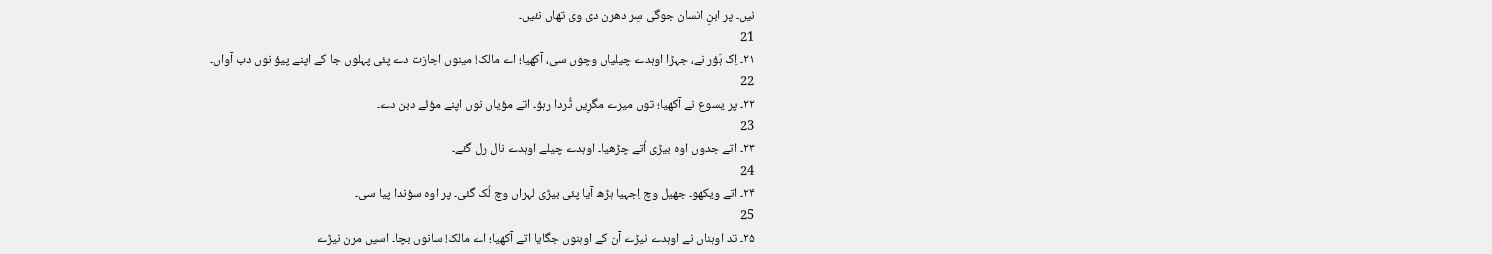نیں۔ پر ابنِ انسان جوگی سِر دھرن دی وی تھاں نئیں۔
21
۲۱۔ اِک ہَؤر نے، جہڑا اوہدے چیلیاں وچوں سی، آکھیا؛ اے مالک! مینوں اجازت دے پئی پہلوں جا کے اپنے پیؤ نوں دب آواں۔
22
۲۲۔ پر یسوع نے آکھیا؛ توں میرے مگرِیں ٹُردا رہؤ۔ اتے مؤیاں نوں اپنے مؤئے دبن دے۔
23
۲۳۔ اتے جدوں اوہ بیڑی اُتے چڑھیا۔ اوہدے چیلے اوہدے نال رل گئے۔
24
۲۴۔ اتے ویکھو۔ جھیل وچ اِجہیا ہڑھ آیا پئی بیڑی لہراں وچ لُک گئی۔ پر اوہ سؤندا پیا سی۔
25
۲۵۔ تد اوہناں نے اوہدے نیڑے آن کے اوہنوں جگایا اتے آکھیا؛ اے مالک! سانوں بچا۔ اسیں مرن نیڑے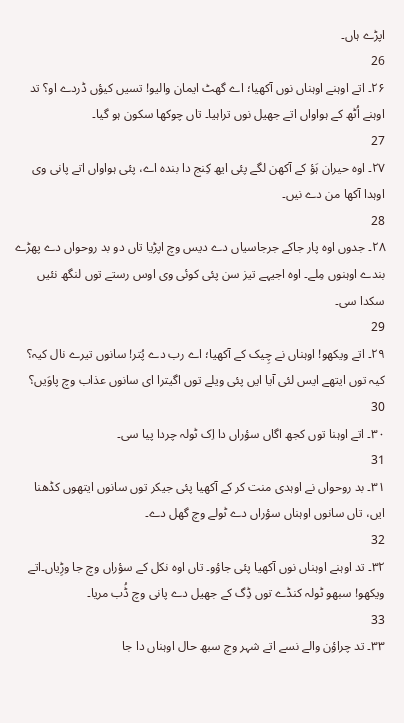اپڑے ہاں۔
26
۲۶۔ اتے اوہنے اوہناں نوں آکھیا؛ اے گھٹ ایمان والیو! تسیں کیؤں ڈردے او؟ تد اوہنے اُٹھ کے ہواواں اتے جھیل نوں تراہیا۔ تاں چوکھا سکون ہو گیا۔
27
۲۷۔ اوہ حیران ہَؤ کے آکھن لگے پئی ایھ کِنج دا بندہ اے، پئی ہواواں اتے پانی وی اوہدا آکھا من دے نیں۔
28
۲۸۔ جدوں اوہ پار جاکے جرجاسیاں دے دیس وچ اپڑیا تاں دو بد روحواں دے پھڑے بندے اوہنوں مِلے۔ اوہ اجیہے تیز سن پئی کوئی وی اوس رستے توں لنگھ نئیں سکدا سی۔
29
۲۹۔ اتے ویکھو! اوہناں نے چِیک کے آکھیا؛ اے رب دے پُتر! سانوں تیرے نال کیہ؟ کیہ توں ایتھے ایس لئی آیا ایں پئی ویلے توں اگیترا ای سانوں عذاب وچ پاوَیں؟
30
۳۰۔ اتے اوہنا توں کجھ اگاں سؤراں دا اِک ٹولہ چردا پیا سی۔
31
۳۱۔ بد روحواں نے اوہدی منت کر کے آکھیا پئی جیکر توں سانوں ایتھوں کڈھنا ایں، تاں سانوں اوہناں سؤراں دے ٹولے وچ گھل دے۔
32
۳۲۔ تد اوہنے اوہناں نوں آکھیا پئی جاؤو۔ تاں اوہ نکل کے سؤراں وچ جا وڑِیاں۔اتے ویکھو! سبھو ٹولہ کنڈے توں ڈِگ کے جھیل دے پانی وچ ڈُب مریا۔
33
۳۳۔ تد چراؤن والے نسے اتے شہر وچ سبھ حال اوہناں دا جا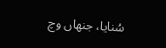سُنایا، جنھاں وچ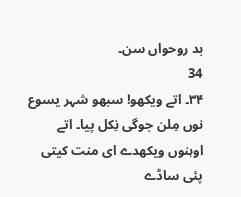بد روحواں سن۔
34
۳۴۔ اتے ویکھو! سبھو شہر یسوع نوں مِلن جوگی نِکل پیا۔ اتے اوہنوں ویکھدے ای منت کیتی پئی ساڈے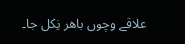علاقے وچوں باھر نِکل جا۔